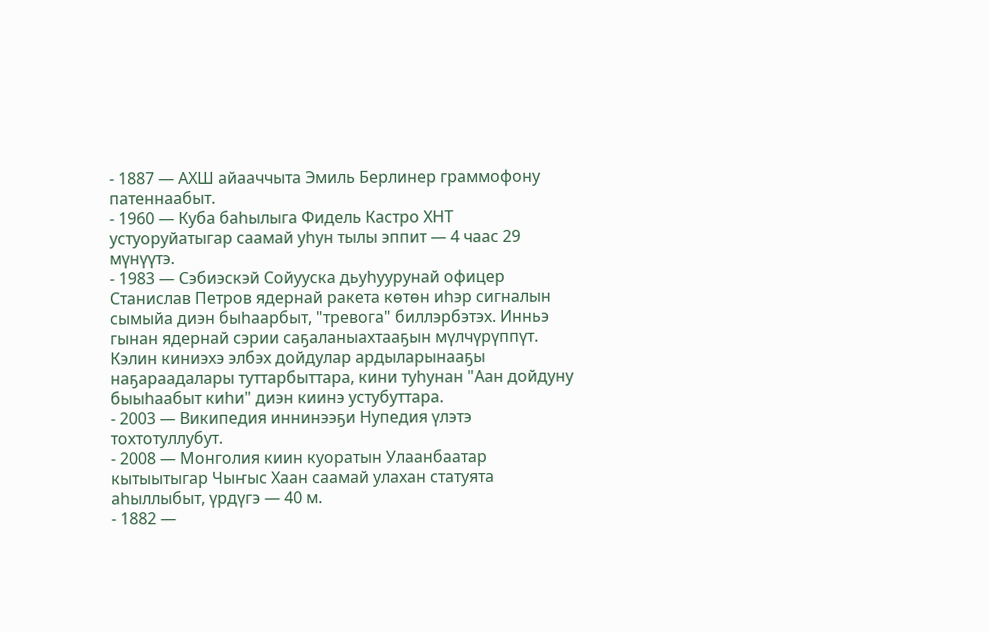- 1887 — АХШ айааччыта Эмиль Берлинер граммофону патеннаабыт.
- 1960 — Куба баһылыга Фидель Кастро ХНТ устуоруйатыгар саамай уһун тылы эппит — 4 чаас 29 мүнүүтэ.
- 1983 — Сэбиэскэй Сойууска дьуһуурунай офицер Станислав Петров ядернай ракета көтөн иһэр сигналын сымыйа диэн быһаарбыт, "тревога" биллэрбэтэх. Инньэ гынан ядернай сэрии саҕаланыахтааҕын мүлчүрүппүт. Кэлин киниэхэ элбэх дойдулар ардыларынааҕы наҕараадалары туттарбыттара, кини туһунан "Аан дойдуну быыһаабыт киһи" диэн киинэ устубуттара.
- 2003 — Википедия иннинээҕи Нупедия үлэтэ тохтотуллубут.
- 2008 — Монголия киин куоратын Улаанбаатар кытыытыгар Чыҥыс Хаан саамай улахан статуята аһыллыбыт, үрдүгэ — 40 м.
- 1882 —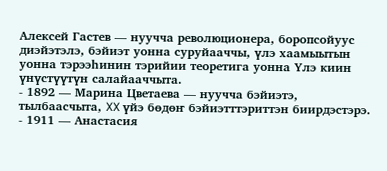Алексей Гастев — нуучча революционера, боропсойуус диэйэтэлэ, бэйиэт уонна суруйааччы, үлэ хаамыытын уонна тэрээһинин тэрийии теоретига уонна Үлэ киин үнүстүүтүн салайааччыта.
- 1892 — Марина Цветаева — нуучча бэйиэтэ, тылбаасчыта, XX үйэ бөдөҥ бэйиэтттэриттэн биирдэстэрэ.
- 1911 — Анастасия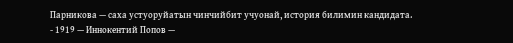Парникова — саха устуоруйатын чинчийбит учуонай, история билимин кандидата.
- 1919 — Иннокентий Попов —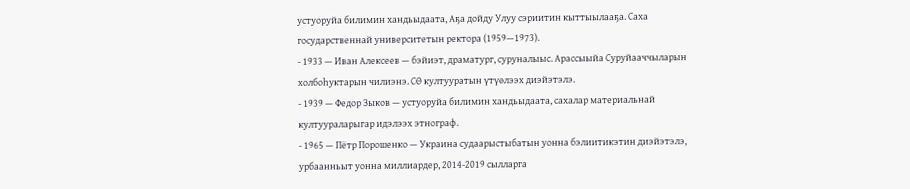устуоруйа билимин хандьыдаата, Аҕа дойду Улуу сэриитин кыттыылааҕа. Саха государственнай университетын ректора (1959—1973).
- 1933 — Иван Алексеев — бэйиэт, драматург, суруналыыс. Арассыыйа Суруйааччыларын холбоһуктарын чилиэнэ. СӨ култууратын үтүөлээх диэйэтэлэ.
- 1939 — Федор Зыков — устуоруйа билимин хандьыдаата, сахалар материальнай култуураларыгар идэлээх этнограф.
- 1965 — Пётр Порошенко — Украина судаарыстыбатын уонна бэлиитикэтин диэйэтэлэ, урбаанньыт уонна миллиардер, 2014-2019 сылларга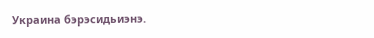Украина бэрэсидьиэнэ.